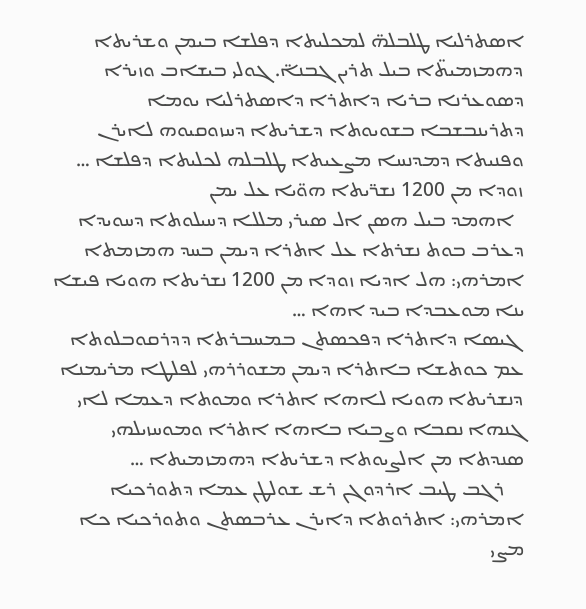ܐܣܬܪܠܝܐ ܛܠܒܠܗ̈ ܠܡܟܠܝܬܐ ܕܦܠܫܐ ܒܝܡܢ ܘܫܪܝܬܐ ܕܗܡܙܡܝܬ̈ܐ ܒܝܠ ܬܪܝܢ ܓܒܢܐ̈. ܓܘܠܝ ܒܝܫܐܒ ܘܙܝܪܐ ܕܣܘܥܪܢܐ ܒܪܝܐ ܕܐܬܪܐ ܕܐܣܬܪܠܝܐ ܝܘܡܐ ܕܬܪܝܢܒܫܒܐ ܒܫܘܝܘܬܐ ܕܫܪܝܬܐ ܕܚܙܘܩܝܘܗ ܠܐܝܪܢ ܘܦܢܝܬܐ ܕܡܕܢܚܐ ܡܨܥܝܬܐ ܛܠܒܠܗ ܠܟܠܝܬܐ ܕܦܠܫܐ …
ܙܘܕܐ ܡܢ 1200 ܢܫܪ̈ܝܬܐ ܗܘ̈ܝܐ ܥܠ ܝܡܢ
  ܐܗܡܕ ܒܝܠ ܗܣܢ ܐܠ ܣܝܪܝ ܡܠܠܐ ܕܚܝܠܘܬܐ ܕܚܘܝܕܐ ܕܥܪܒ ܒܘܬ ܢܫܪܬܐ ܥܠ ܐܬܪܐ ܕܝܡܢ ܒܚܕ ܗܡܙܡܬܐ ܐܡܪܗܝ: ܗܠ ܐܕܝܐ ܙܘܕܐ ܡܢ 1200 ܢܫܪܝܬܐ ܗܘܝܐ ܦܝܫܐ ܝܢܐ ܡܘܥܒܕܐ ܒܝܕ ܐܗܐ …
 ܓܝܣܐ ܕܐܬܪܐ ܕܦܟܣܬܢ ܒܡܚܒܪܬܐ ܕܕܪܩܘܒܠܘܬܐ ܥܡ ܟܘܬܫܐ ܒܐܬܪܐ ܕܝܡܢ ܡܫܘܪܪܗܝ ܠܦܠܛܐ ܡܪܝܡܢܐ ܕܢܫܪܝܬܐ ܗܘܝܐ ܠܐܗܐ ܐܬܪܐ ܘܡܘܬܐ ܕܥܡܐ ܠܐܝ ܓܢܗܐ ܢܩܒܐ ܘܨܒܝܐ ܒܐܗܐ ܐܬܪܐ ܘܡܘܚܙܝܠܗܝ ܣܢܕܬܐ ܡܢ ܐܠܨܝܘܬܐ ܕܫܪܝܬܐ ܕܗܡܙܡܝܬܐ …
    ܪܓܒ ܛܝܒ ܐܪܕܘܓܢ ܪܫ ܫܘܠܛܢ ܥܡܐ ܕܬܘܪܟܝܐ ܐܡܪܗܝ: ܐܬܪܘܬܐ ܕܐܝܪܢ ܥܪܒܣܬܢ ܘܬܘܪܟܝܐ ܟܐ ܡܨܝ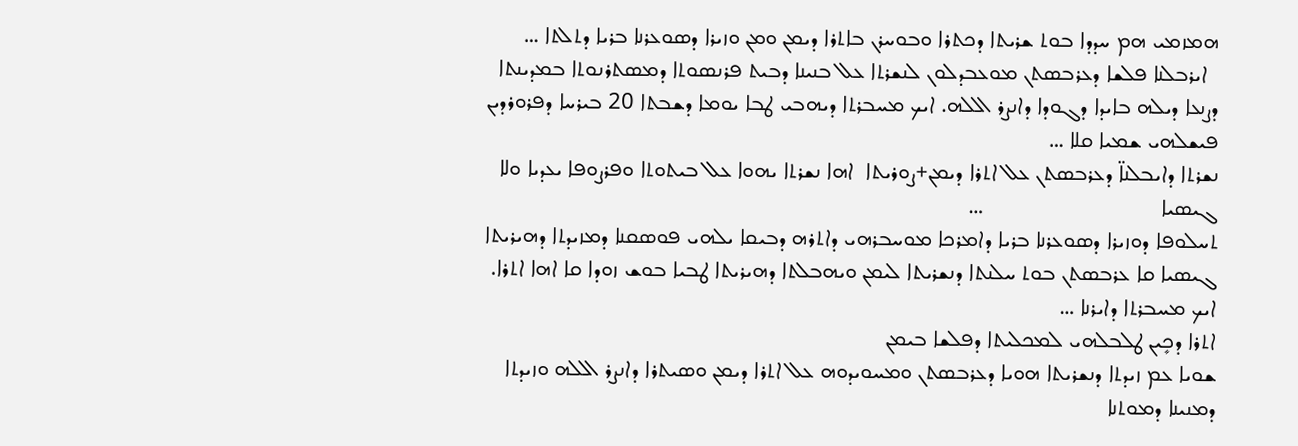ܗܡܙܡܝ ܗܡ ܚܕܕܐ ܒܘܬ ܫܪܝܬܐ ܕܟܬܪܐ ܘܒܘܚܪܢ ܒܐܬܪܐ ܕܝܡܢ ܘܡܢ ܘܙܝܪܐ ܕܣܘܥܪܢܐ ܒܪܝܐ ܕܬܠܬܐ …
  ܐܝܪܒܠܢܐ ܦܠܫܐ ܕܥܪܒܣܬܢ ܡܘܥܒܕܠܘܢ ܠܢܫܪܬܐ ܥܠ ܒܢܝܢܐ ܕܒܝܬ ܦܪܢܣܘܬܐ ܕܡܣܬܪܢܘܬܐ ܒܡܕܝܢܬܐ ܕܨܢܥܐ ܕܝܠܗ ܒܐܝܕܐ ܕܓܘܕܐ ܕܐܢܨܪ ܐܠܠܗ. ܐܝܟ ܡܚܒܪܬܐ ܕܝܗܒܝ ܛܒܐ ܝܘܡܐ ܕܫܒܬܐ 20 ܒܝܪܚܐ ܕܦܪܘܪܕܝܢ ܦܝܫܠܗܝ ܫܡܝܐ ܩܠܐ …
ܢܫܪܬܐ ܕܐܝܒܠܢܐ̈ ܕܥܪܒܣܬܢ ܥܠ ܐܬܪܐ ܕܝܡܢ+ܨܘܪܝܬܐ  ܐܗܐ ܢܫܪܬܐ ܝܗܘܐ ܥܠ ܒܝܬܘܬܐ ܘܦܪܨܘܦܐ ܝܥܕܝܐ ܘܠܐ ܓܝܣܝܐ                               …
ܬܚܠܘܦܐ ܕܘܙܝܪܐ ܕܣܘܥܪܢܐ ܒܪܝܐ ܕܐܡܪܟܐ ܡܘܚܒܪܗܝ ܕܐܬܪܗ ܕܒܝܩܐ ܝܠܗܝ ܦܘܣܩܢܐ ܕܡܙܝܕܬܐ ܕܗܝܪܝܬܐ ܓܝܣܝܐ ܩܐ ܥܪܒܣܬܢ ܒܘܬ ܚܠܢܬܐ ܕܢܫܪܝܬܐ ܠܝܡܢ ܘܝܗܒܠܬܐ ܕܗܝܪܝܬܐ ܛܒܝܐ ܒܘܫ ܙܘܕܐ ܩܐ ܐܗܐ ܐܬܪܐ. ܐܝܟ ܡܚܒܪܬܐ ܕܐܝܪܢܐ …
ܐܬܪܐ ܕܟܻܝܢ ܛܠܒܠܗܝ ܠܡܟܠܝܬܐ ܕܦܠܫܐ ܒܝܡܢ
ܫܘܝܐ ܥܡ ܙܝܕܬܐ ܕܢܫܪܝܬܐ ܗܘܝܐ ܕܥܪܒܣܬܢ ܘܡܚܘܝܕܘܗ ܥܠ ܐܬܪܐ ܕܝܡܢ ܘܣܝܬܪܐ ܕܐܢܨܪ ܐܠܠܗ ܘܙܝܕܬܐ ܕܡܢܝܢܐ ܕܡܘܬܢܐ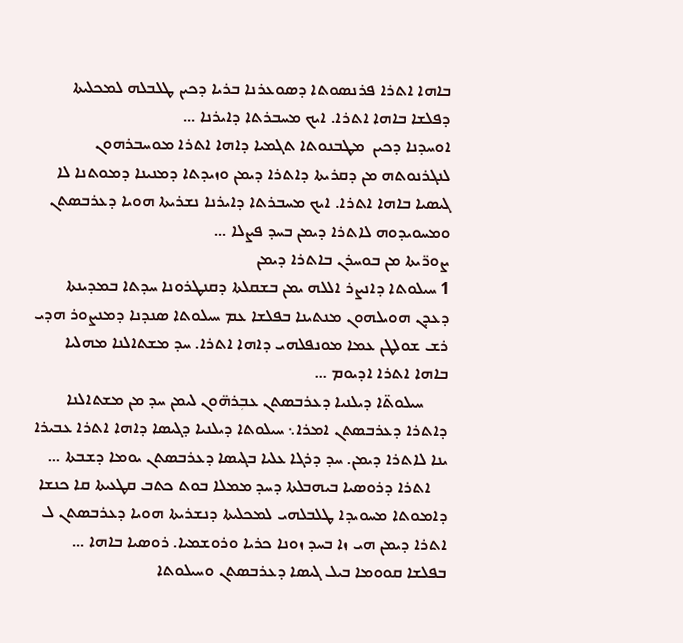ܒܐܗܐ ܐܬܪܐ ܦܪܢܣܘܬܐ ܕܣܘܥܪܢܐ ܒܪܝܐ ܕܟܝܢ ܛܠܒܠܗ ܠܡܟܠܝܬܐ ܕܦܠܫܐ ܒܐܗܐ ܐܬܪܐ. ܐܝܟ ܡܚܒܪܬܐ ܕܐܝܪܢܐ …
ܐܘܚܕܢܐ ܕܟܝܢ  ܡܛܒܢܘܬܐ ܬܓܡܝܐ ܕܐܗܐ ܐܬܪܐ ܡܘܚܒܪܗܘܢ ܠܢܓܪܢܘܬܗ ܡܢ ܕܩܪܝܬܐ ܕܐܬܪܐ ܕܝܡܢ ܘܙܝܕܬܐ ܕܡܢܝܢܐ ܕܡܘܬܢܐ ܠܐ ܓܝܣܝܐ ܒܐܗܐ ܐܬܪܐ. ܐܝܟ ܡܚܒܪܬܐ ܕܐܝܪܢܐ ܢܫܪܝܬܐ ܗܘܝܐ ܕܥܪܒܣܬܢ ܘܡܚܘܝܕܘܗ ܠܐܬܪܐ ܕܝܡܢ ܒܚܕ ܦܨܠܐ …
ܨܘܪ̈ܝܬܐ ܡܢ ܒܘܚܪܢ ܒܐܬܪܐ ܕܝܡܢ
1 ܚܝܠܘܬܐ ܕܐܢܨܪ ܐܠܠܗ ܝܡܢ ܒܫܩܠܬܐ ܕܩܢܛܪܘܢܐ ܚܕܬܐ ܒܡܕܝܢܬܐ ܕܥܕܢ ܗܘܝܠܗܘܢ ܡܢܬܝܢܐ ܒܦܠܫܐ ܥܡ ܚܝܠܘܬܐ ܣܢܕܢܐ ܕܡܢܨܘܪ ܗܕܝ ܪܫ ܫܘܠܛܢ ܥܡܐ ܡܘܢܦܠܗܝ ܕܐܗܐ ܐܬܪܐ. ܚܕ ܡܫܬܐܠܢܐ ܡܗܠܝܐ ܒܐܗܐ ܐܬܪܐ ܐܕܝܘܡ …
      ܚܝܠܘܬ̈ܐ ܕܝܠܢܝܐ ܕܥܪܒܣܬܢ ܥܒܼܪܗ̈ܘܢ ܠܝܡܢ ܚܕ ܡܢ ܡܫܬܐܠܢܐ ܕܐܬܪܐ ܕܥܪܒܣܬܢ ܐܡܪܐ܆ ܚܝܠܘܬܐ ܕܝܠܢܝܐ ܕܓܝܣܐ ܕܐܗܐ ܐܬܪܐ ܥܒܝܪܐ ܝܢܐ ܠܐܬܪܐ ܕܝܡܢ. ܚܕ ܕܪܓܐ ܥܠܝܐ ܒܓܝܣܐ ܕܥܪܒܣܬܢ ܝܘܡܐ ܕܫܒܬܐ …
    ܐܬܪܐ ܕܪܘܣܝܐ ܒܝܗܒܠܬܐ ܕܚܕ ܡܡܠܐ ܒܘܬ ܟܬܒ ܩܛܥܝܬܐ ܩܐ ܟܢܫܐ ܕܐܡܘܬܐ ܡܚܘܝܕܐ ܛܠܒܠܗܝ ܠܡܟܠܝܬܐ ܕܢܫܪܝܬܐ ܗܘܝܐ ܕܥܪܒܣܬܢ ܠ ܐܬܪܐ ܕܝܡܢ ܗܝ ܙܐ ܒܚܕ ܙܘܢܐ ܟܪܝܐ ܘܪܘܫܡܝܐ. ܪܘܣܝܐ ܒܐܗܐ …
ܒܦܠܫܐ ܩܘܘܡܐ ܒܝܠ ܓܝܣܐ ܕܥܪܒܣܬܢ ܘܚܝܠܘܬܐ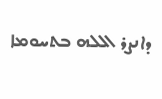ܕܐܢܨܪ ܐܠܠܗ ܒܬܚܘܡܐ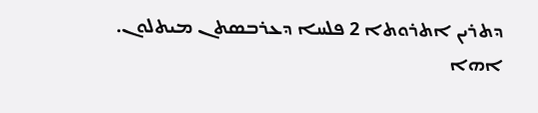ܕܬܪܝܢ ܐܬܪܘܬܐ 2 ܦܠܚܐ ܕܥܪܒܣܬܢ ܡܝܬܠܘܢ. ܐܗܐ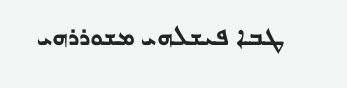ܛܒܐ ܦܝܫܠܗܝ ܡܫܘܪܪܗܝ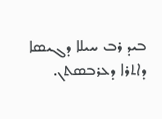ܒܝܕ ܪܒ ܚܝܠܐ ܕܓܝܣܐ ܕܐܬܪܐ ܕܥܪܒܣܬܢ.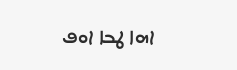ܐܗܐ ܛܒܐ ܐܘܦ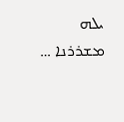ܝܠܗ ܡܫܪܪܢܐ …